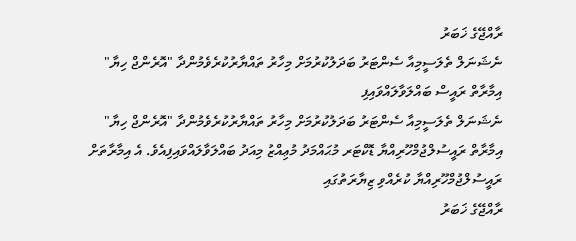ރާއްޖޭގެ ޚަބަރު
ނެޝަނަލް ތެލަސީމިއާ ސެންޓަރު ބަދަލުކުރުމަށް މިހާރު ތައްޔާރުކުރެވެމުންދާ "އޮރެންޖް ހިޔާ" އިމާރާތް ރައީސް ބައްލަވާލައްވައިފި
ނެޝަނަލް ތެލަސީމިއާ ސެންޓަރު ބަދަލުކުރުމަށް މިހާރު ތައްޔާރުކުރެވެމުންދާ "އޮރެންޖް ހިޔާ" އިމާރާތް ރައީސުލްޖުމްހޫރިއްޔާ ޑޮކްޓަރ މުޙައްމަދު މުޢިއްޒު މިއަދު ބައްލަވާލައްވައިފިއެވެ. އެ އިމާރާތަށް ރައީސުލްޖުމްހޫރިއްޔާ ކުރެއްވި ޒިޔާރަތުގައި
ރާއްޖޭގެ ޚަބަރު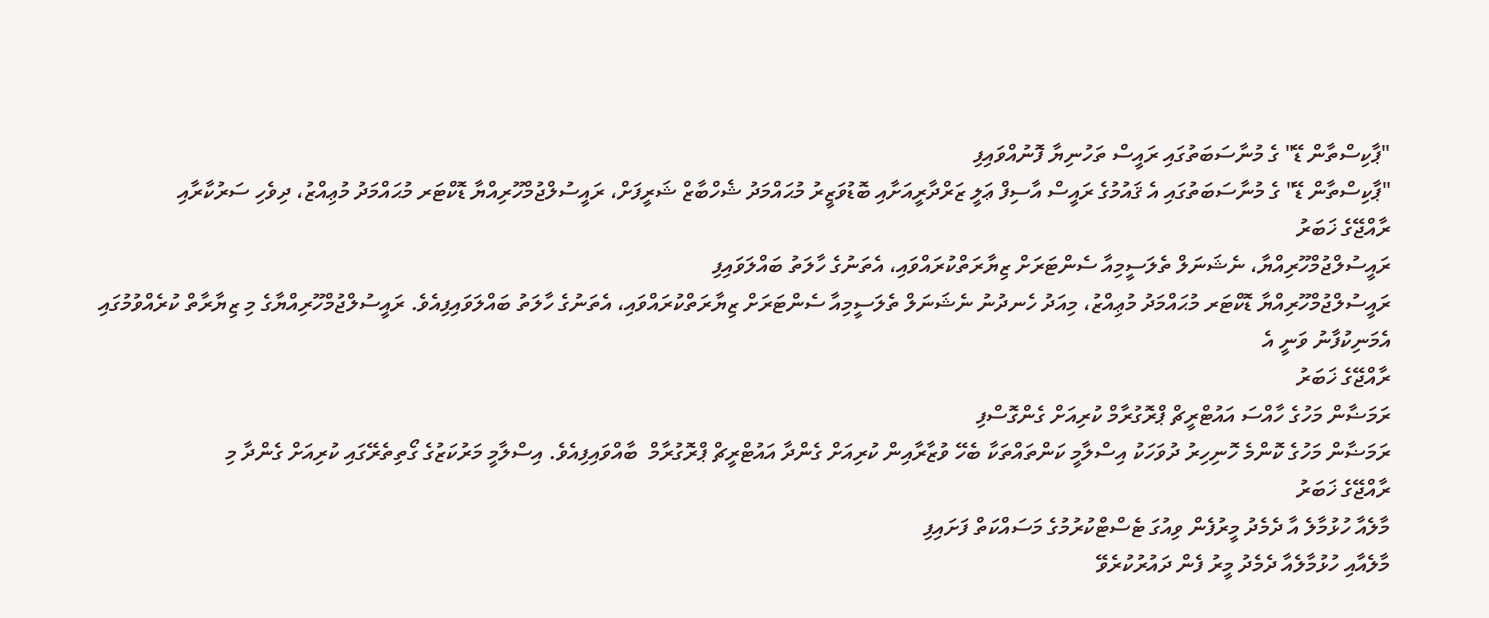"ޕާކިސްތާން ޑޭ" ގެ މުނާސަބަތުގައި ރައީސް ތަހުނިޔާ ފޮނުއްވައިފި
"ޕާކިސްތާން ޑޭ" ގެ މުނާސަބަތުގައި އެ ޤައުމުގެ ރައީސް އާސިފް ޢަލީ ޒަރްދާރީއަށާއި ބޮޑުވަޒީރު މުޙައްމަދު ޝެހްބާޒް ޝަރީފަށް، ރައީސުލްޖުމްހޫރިއްޔާ ޑޮކްޓަރ މުޙައްމަދު މުޢިއްޒު، ދިވެހި ސަރުކާރާއި
ރާއްޖޭގެ ޚަބަރު
ރައީސުލްޖުމްހޫރިއްޔާ، ނެޝަނަލް ތެލަސީމިއާ ސެންޓަރަށް ޒިޔާރަތްކުރައްވައި، އެތަނުގެ ހާލަތު ބައްލަވައިފި
ރައީސުލްޖުމްހޫރިއްޔާ ޑޮކްޓަރ މުޙައްމަދު މުޢިއްޒު، މިއަދު ހެނދުނު ނެޝަނަލް ތެލަސީމިއާ ސެންޓަރަށް ޒިޔާރަތްކުރައްވައި، އެތަނުގެ ހާލަތު ބައްލަވައިފިއެވެ. ރައީސުލްޖުމްހޫރިއްޔާގެ މި ޒިޔާރާތް ކުރެއްވުމުގައި އެމަނިކުފާނު ވަނީ އެ
ރާއްޖޭގެ ޚަބަރު
ރަމަޟާން މަހުގެ ހާއްސަ އައުޓްރީޗް ޕްރޮގުރާމް ކުރިއަށް ގެންގޮސްފި
ރަމަޟާން މަހުގެ ކޮންމެ ހޮނިހިރު ދުވަހަކު އިސްލާމީ ކަންތައްތަކާ ބެހޭ ވުޒާރާއިން ކުރިއަށް ގެންދާ އައުޓްރީޗް ޕްރޮގުރާމް  ބާއްވައިފިއެވެ. އިސްލާމީ މަރުކަޒުގެ ގޯތިތެރޭގައި ކުރިއަށް ގެންދާ މި
ރާއްޖޭގެ ޚަބަރު
މާލެއާ ހުޅުމާލެ އާ ދެމެދު މީރުފެން ވިއުގަ ޓެސްޓްކުރުމުގެ މަސައްކަތް ފަށައިފި
މާލެއާއި ހުޅުމާލެއާ ދެމެދު މީރު ފެން ދައުރުކުރެވޭ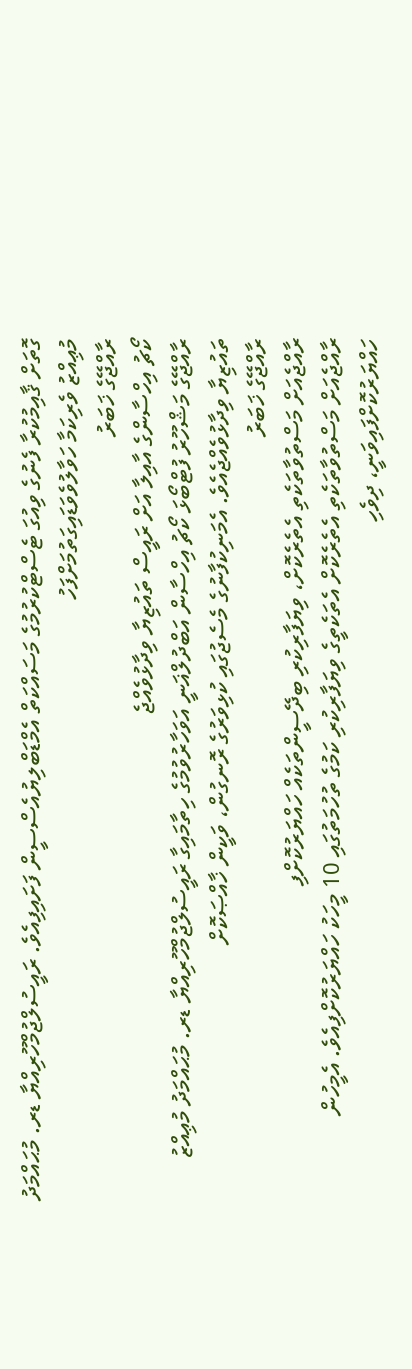ގޮތަށް ޤާއިމުކުރާ ފެނުގެ ވިއުގަ ޓެސްޓްކުރުމުގެ މަސައްކަތް އެމްޑަބްލިޔުއެސްސީން ފަށައިފިއެވެ. ރައީސުލްޖުމްހޫރިއްޔާ ޑރ. މުޙައްމަދު މުޢިއްޒު ވެރިކަމާ ހަވާލުވެވަޑައިގަތުމަށްފަހު
ރާއްޖޭގެ ޚަބަރު
ކޯޗު އިހްސާންގެ އާއިލާ އަށް ރައީސް ތައުޒިޔާ ވިދާޅުވެއްޖެ
ރާއްޖޭގެ މަޝްހޫރު ފުޓްބޯޅަ ކޯޗު އިހްސާން އަބްދުލްޣަނީ އަވަހާރުވުމުގެ ހިތާމައިގާ ރައީސުލްޖުމްހޫރިއްޔާ ޑރ. މުޙައްމަދު މުޢިއްޒު ތައުޒިޔާ ވިދާޅުވެއްޖެއެވެ. އެމަނިކުފާނުގެ މެސެޖުގައި ކުޅިވަރުގެ ރޮނގުން، ވަކީން ޚާއްޞަކޮށް
ރާއްޖޭގެ ޚަބަރު
ރާއްޖެއަށް މަސްތުވާތަކެތި އެތެރެކޮށް، ވިޔަފާރިކުރި ބިދޭސީންތަކެއް ހައްޔަރުކޮށްފި
ރާއްޖެއަށް މަސްތުވާތަކެތި އެތެރެކޮށް އެތަކެތީގެ ވިޔަފާރިކުރި ކަމުގެ ތުހުމަތުގައި 10 މީހަކު ހައްޔަރުކޮށްފިއެވެ. އެމީހުން ހައްޔަރުކޮށްފައިވަނީ، ދިވެހި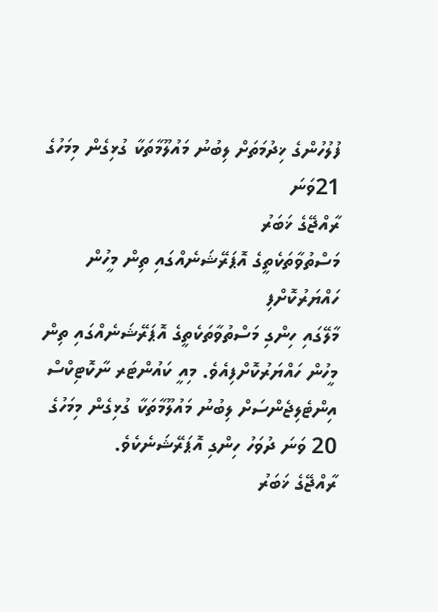ފުލުހުންގެ ޚިދުމަތަށް ލިބުނު މައުލޫމާތަކާ ގުޅިގެން މިމަހުގެ 21ވަނަ
ރާއްޖޭގެ ޚަބަރު
މަސްތުވާތަކެތީގެ އޮޕަރޭޝަނެއްގައި ތިން މީހުން ހައްޔަރުކޮށްފި
މާލޭގައި ހިންގި މަސްތުވާތަކެތީގެ އޮޕަރޭޝަނެއްގައި ތިން މީހުން ހައްޔަރުކޮށްފިއެވެ. މިއީ ކައުންޓަރ ނާކޮޓިކްސް އިންޓެލިޖެންސަށް ލިބުނު މައުލޫމާތަކާ ގުޅިގެން މިމަހުގެ 20 ވަނަ ދުވަހު ހިންގި އޮޕަރޭޝަނެކެވެ.
ރާއްޖޭގެ ޚަބަރު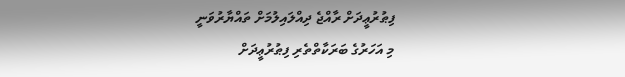ފިޠުރުޢީދަށް ރާއްޖެ ދިއްލައިލުމަށް ތައްޔާރުވަނީ
މި އަހަރުގެ ބަރަކާތްތެރި ފިޠުރުޢީދަށް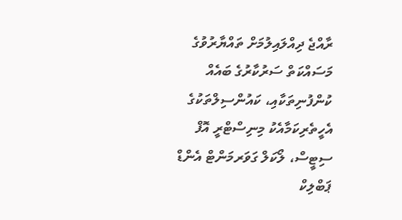ރާއްޖެ ދިއްލައިލުމަށް ތައްޔާރުވުގެ މަސައްކަތް ސަރުކާރުގެ ބައެއް ކުންފުނިތަކާއި، ކައުންސިލްތަކުގެ އެހީތެރިކަމާއެކު މިނިސްޓްރީ އޮފް ސިޓީސް، ލޯކަލް ގަވަރމަންޓް އެންޑް ޕަބްލިކް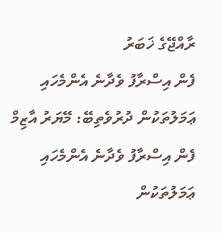ރާއްޖޭގެ ޚަބަރު
ފެން އިސްރާފު ވެދާނެ އެންމެހައި ޢަމަލުތަކުން ދުރުވެތިބޭ: މޭޔަރު އާޒިމް
ފެން އިސްރާފު ވެދާނެ އެންމެހައި ޢަމަލުތަކުން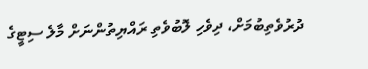ދުރުވެތިބުމަށް، ދިވެހި ލޮބުވެތި ރައްޔިތުންނަށް މާލެ ސިޓީގެ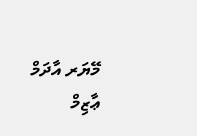މޭޔަރ އާދަމް ޢާޒިމް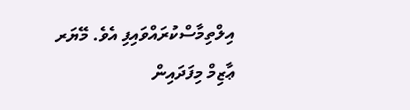އިލްތިމާސްކުރައްވައިފި އެވެ. މޭޔަރ ޢާޒިމް މިފަދައިން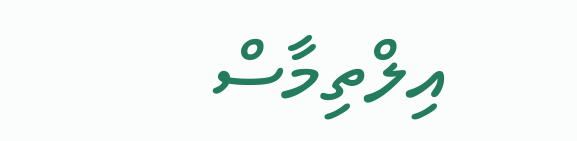އިލްތިމާސް